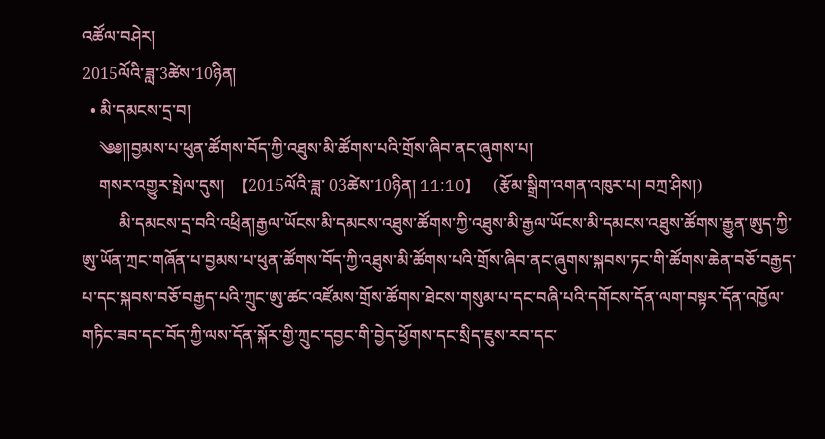འཚོལ་བཤེར།
2015ལོའི་ཟླ་3ཚེས་10ཉིན།
  • མི་དམངས་དྲ་བ།
    ༄༅།།བྱམས་པ་ཕུན་ཚོགས་བོད་ཀྱི་འཐུས་མི་ཚོགས་པའི་གྲོས་ཞིབ་ནང་ཞུགས་པ།
    གསར་འགྱུར་སྤེལ་དུས།  【2015ལོའི་ཟླ་ 03ཚེས་10ཉིན། 11:10】   (རྩོམ་སྒྲིག་འགན་འཁུར་པ། བཀྲ་ཤིས།)
         མི་དམངས་དྲ་བའི་འཕྲིན།རྒྱལ་ཡོངས་མི་དམངས་འཐུས་ཚོགས་ཀྱི་འཐུས་མི་རྒྱལ་ཡོངས་མི་དམངས་འཐུས་ཚོགས་རྒྱུན་ཨུད་ཀྱི་ཨུ་ཡོན་ཀྲང་གཞོན་པ་བྱམས་པ་ཕུན་ཚོགས་བོད་ཀྱི་འཐུས་མི་ཚོགས་པའི་གྲོས་ཞིབ་ནང་ཞུགས་སྐབས་ཏང་གི་ཚོགས་ཆེན་བཅོ་བརྒྱད་པ་དང་སྐབས་བཅོ་བརྒྱད་པའི་ཀྲུང་ཨུ་ཚང་འཛོམས་གྲོས་ཚོགས་ཐེངས་གསུམ་པ་དང་བཞི་པའི་དགོངས་དོན་ལག་བསྟར་དོན་འཁྱོལ་གཏིང་ཟབ་དང་བོད་ཀྱི་ལས་དོན་སྐོར་གྱི་ཀྲུང་དབྱང་གི་བྱེད་ཕྱོགས་དང་སྲིད་ཇུས་རབ་དང་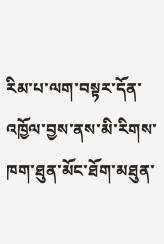རིམ་པ་ལག་བསྟར་དོན་འཁྱོལ་བྱས་ནས་མི་རིགས་ཁག་ཐུན་མོང་ཐོག་མཐུན་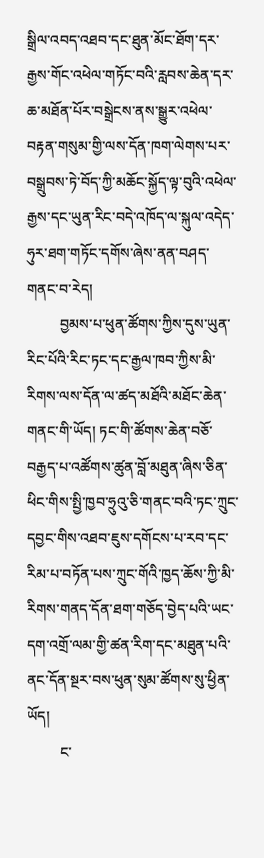སྒྲིལ་འབད་འཐབ་དང་ཐུན་མོང་ཐོག་དར་རྒྱས་གོང་འཕེལ་གཏོང་བའི་རླབས་ཆེན་དར་ཆ་མཐོན་པོར་བསྒྲེངས་ནས་སྒྱུར་འཕེལ་བརྟན་གསུམ་གྱི་ལས་དོན་ཁག་ལེགས་པར་བསྒྲུབས་ཏེ་བོད་ཀྱི་མཆོང་སྐྱོད་ལྟ་བུའི་འཕེལ་རྒྱས་དང་ཡུན་རིང་བདེ་འཁོད་ལ་སྐུལ་འདེད་ཧུར་ཐག་གཏོང་དགོས་ཞེས་ནན་བཤད་གནང་བ་རེད།
         བྱམས་པ་ཕུན་ཚོགས་ཀྱིས་དུས་ཡུན་རིང་པོའི་རིང་ཏང་དང་རྒྱལ་ཁབ་ཀྱིས་མི་རིགས་ལས་དོན་ལ་ཚད་མཐོའི་མཐོང་ཆེན་གནང་གི་ཡོད། ཏང་གི་ཚོགས་ཆེན་བཅོ་བརྒྱད་པ་འཚོགས་ཚུན་བློ་མཐུན་ཞིས་ཅིན་ཕིང་གིས་སྤྱི་ཁྱབ་ཧྲུའུ་ཅི་གནང་བའི་ཏང་ཀྲུང་དབྱང་གིས་འཐབ་ཇུས་དགོངས་པ་རབ་དང་རིམ་པ་བཏོན་པས་ཀྲུང་གོའི་ཁྱད་ཆོས་ཀྱི་མི་རིགས་གནད་དོན་ཐག་གཅོད་བྱེད་པའི་ཡང་དག་འགྲོ་ལམ་གྱི་ཚན་རིག་དང་མཐུན་པའི་ནང་དོན་སྔར་བས་ཕུན་སུམ་ཚོགས་སུ་ཕྱིན་ཡོད།
         ང་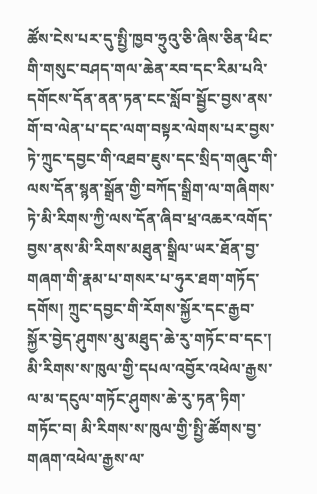ཚོས་ངེས་པར་དུ་སྤྱི་ཁྱབ་ཧྲུའུ་ཅི་ཞིས་ཅིན་ཕིང་གི་གསུང་བཤད་གལ་ཆེན་རབ་དང་རིམ་པའི་དགོངས་དོན་ནན་ཏན་ངང་སློབ་སྦྱོང་བྱས་ནས་གོ་བ་ལེན་པ་དང་ལག་བསྟར་ལེགས་པར་བྱས་ཏེ་ཀྲུང་དབྱང་གི་འཐབ་ཇུས་དང་སྲིད་གཞུང་གི་ལས་དོན་སྙན་སྒྲོན་གྱི་བཀོད་སྒྲིག་ལ་གཞིགས་ཏེ་མི་རིགས་ཀྱི་ལས་དོན་ཞིབ་ཕྲ་འཆར་འགོད་བྱས་ནས་མི་རིགས་མཐུན་སྒྲིལ་ཡར་ཐོན་བྱ་གཞག་གི་རྣམ་པ་གསར་པ་ཧུར་ཐག་གཏོད་དགོས། ཀྲུང་དབྱང་གི་རོགས་སྐྱོར་དང་རྒྱབ་སྐྱོར་བྱེད་ཤུགས་མུ་མཐུད་ཆེ་རུ་གཏོང་བ་དང་། མི་རིགས་ས་ཁུལ་གྱི་དཔལ་འབྱོར་འཕེལ་རྒྱས་ལ་མ་དངུལ་གཏོང་ཤུགས་ཆེ་རུ་ཏན་ཏིག་གཏོང་བ། མི་རིགས་ས་ཁུལ་གྱི་སྤྱི་ཚོགས་བྱ་གཞག་འཕེལ་རྒྱས་ལ་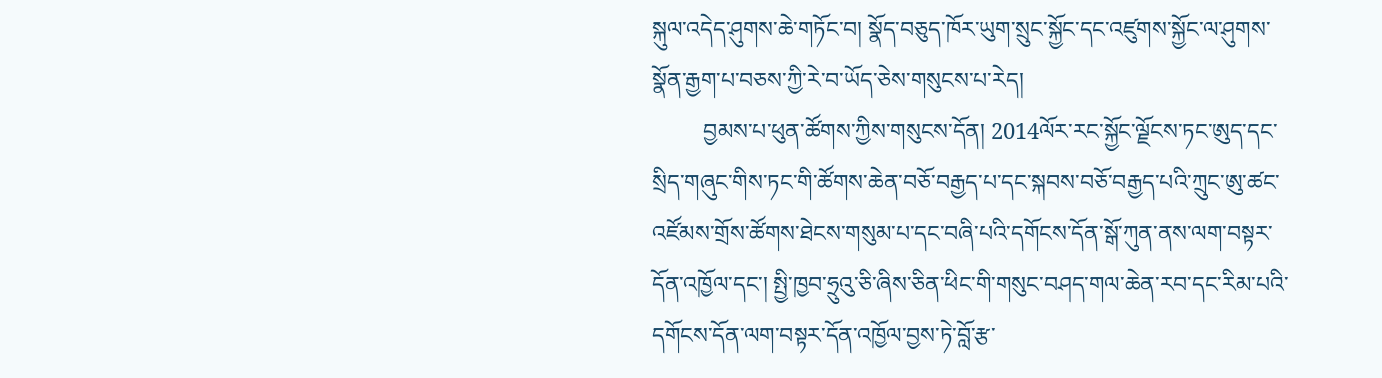སྐུལ་འདེད་ཤུགས་ཆེ་གཏོང་བ། སྣོད་བཅུད་ཁོར་ཡུག་སྲུང་སྐྱོང་དང་འཛུགས་སྐྱོང་ལ་ཤུགས་སྣོན་རྒྱག་པ་བཅས་ཀྱི་རེ་བ་ཡོད་ཅེས་གསུངས་པ་རེད།
         བྱམས་པ་ཕུན་ཚོགས་ཀྱིས་གསུངས་དོན། 2014ལོར་རང་སྐྱོང་ལྗོངས་ཏང་ཨུད་དང་སྲིད་གཞུང་གིས་ཏང་གི་ཚོགས་ཆེན་བཅོ་བརྒྱད་པ་དང་སྐབས་བཅོ་བརྒྱད་པའི་ཀྲུང་ཨུ་ཚང་འཛོམས་གྲོས་ཚོགས་ཐེངས་གསུམ་པ་དང་བཞི་པའི་དགོངས་དོན་སྒོ་ཀུན་ནས་ལག་བསྟར་དོན་འཁྱོལ་དང་། སྤྱི་ཁྱབ་ཧྲུའུ་ཅི་ཞིས་ཅིན་ཕིང་གི་གསུང་བཤད་གལ་ཆེན་རབ་དང་རིམ་པའི་དགོངས་དོན་ལག་བསྟར་དོན་འཁྱོལ་བྱས་ཏེ་བློ་རྩ་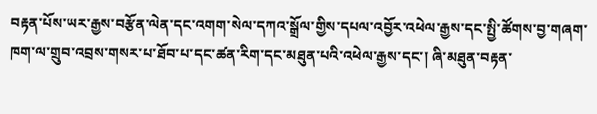བརྟན་པོས་ཡར་རྒྱས་བརྩོན་ལེན་དང་འགག་སེལ་དཀའ་སྒྲོལ་གྱིས་དཔལ་འབྱོར་འཕེལ་རྒྱས་དང་སྤྱི་ཚོགས་བྱ་གཞག་ཁག་ལ་གྲུབ་འབྲས་གསར་པ་ཐོབ་པ་དང་ཚན་རིག་དང་མཐུན་པའི་འཕེལ་རྒྱས་དང་། ཞི་མཐུན་བརྟན་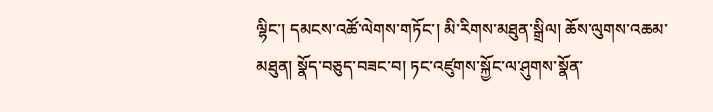ལྷིང་། དམངས་འཚོ་ལེགས་གཏོང་། མི་རིགས་མཐུན་སྒྲིལ། ཆོས་ལུགས་འཆམ་མཐུན། སྣོད་བཅུད་བཟང་བ། ཏང་འཛུགས་སྐྱོང་ལ་ཤུགས་སྣོན་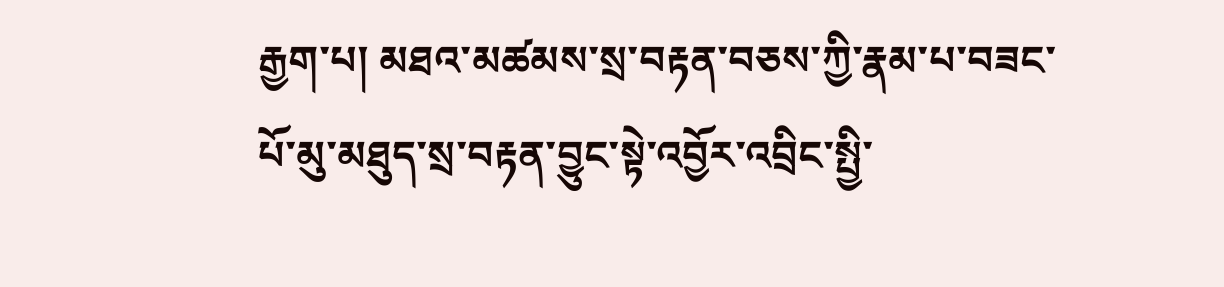རྒྱག་པ། མཐའ་མཚམས་སྲ་བརྟན་བཅས་ཀྱི་རྣམ་པ་བཟང་པོ་མུ་མཐུད་སྲ་བརྟན་བྱུང་སྟེ་འབྱོར་འབྲིང་སྤྱི་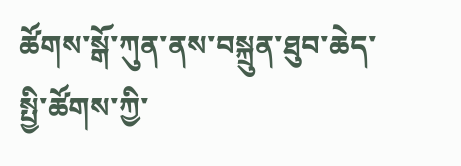ཚོགས་སྒོ་ཀུན་ནས་བསྐྲུན་ཐུབ་ཆེད་སྤྱི་ཚོགས་ཀྱི་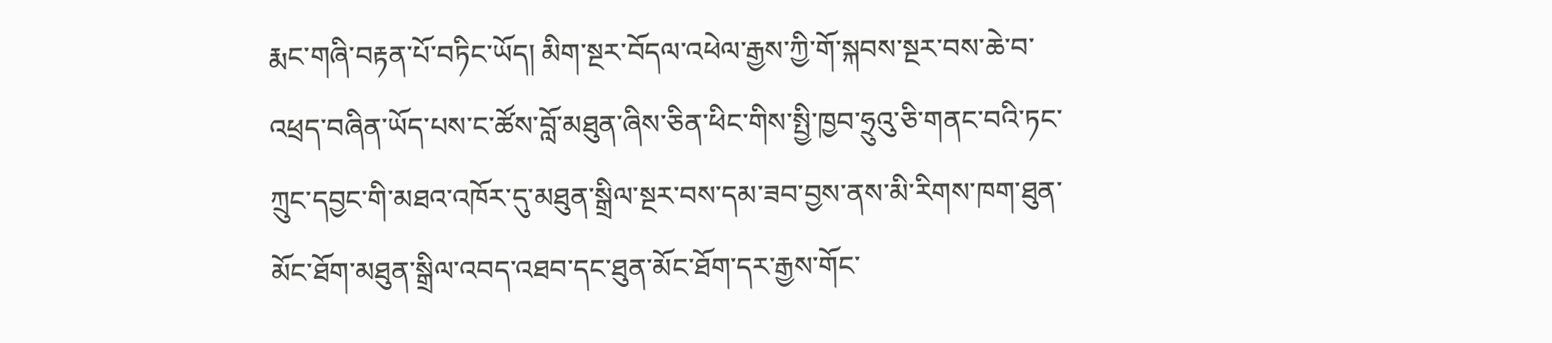རྨང་གཞི་བརྟན་པོ་བཏིང་ཡོད། མིག་སྔར་བོདལ་འཕེལ་རྒྱས་ཀྱི་གོ་སྐབས་སྔར་བས་ཆེ་བ་འཕྲད་བཞིན་ཡོད་པས་ང་ཚོས་བློ་མཐུན་ཞིས་ཅིན་ཕིང་གིས་སྤྱི་ཁྱབ་ཧྲུའུ་ཅི་གནང་བའི་ཏང་ཀྲུང་དབྱང་གི་མཐའ་འཁོར་དུ་མཐུན་སྒྲིལ་སྔར་བས་དམ་ཟབ་བྱས་ནས་མི་རིགས་ཁག་ཐུན་མོང་ཐོག་མཐུན་སྒྲིལ་འབད་འཐབ་དང་ཐུན་མོང་ཐོག་དར་རྒྱས་གོང་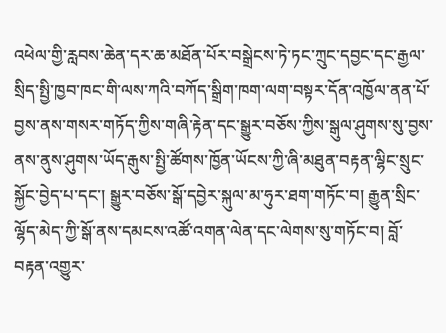འཕེལ་གྱི་རླབས་ཆེན་དར་ཆ་མཐོན་པོར་བསྒྲེངས་ཏེ་ཏང་ཀྲུང་དབྱང་དང་རྒྱལ་སྲིད་སྤྱི་ཁྱབ་ཁང་གི་ལས་ཀའི་བཀོད་སྒྲིག་ཁག་ལག་བསྟར་དོན་འཁྱོལ་ནན་པོ་བྱས་ནས་གསར་གཏོད་ཀྱིས་གཞི་རྟེན་དང་སྒྱུར་བཅོས་ཀྱིས་སྒུལ་ཤུགས་སུ་བྱས་ནས་ནུས་ཤུགས་ཡོད་རྒུས་སྤྱི་ཚོགས་ཁྱོན་ཡོངས་ཀྱི་ཞི་མཐུན་བརྟན་ལྷིང་སྲུང་སྐྱོང་བྱེད་པ་དང་། སྒྱུར་བཅོས་སྒོ་དབྱེར་སྐུལ་མ་ཧུར་ཐག་གཏོང་བ། རྒྱུན་སྲིང་ལྷོད་མེད་ཀྱི་སྒོ་ནས་དམངས་འཚོ་འགན་ལེན་དང་ལེགས་སུ་གཏོང་བ། བློ་བརྟན་འགྱུར་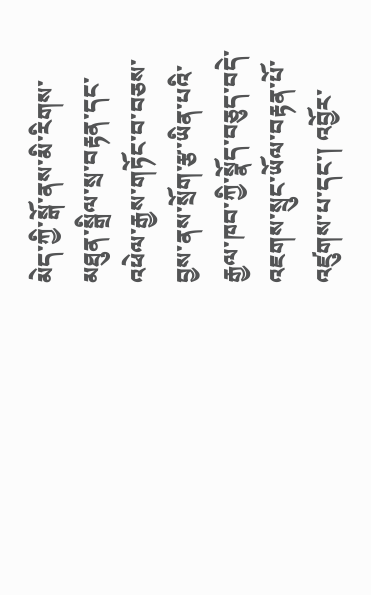མེད་ཀྱི་སྒོ་ནས་མི་རིགས་མཐུན་སྒྲིལ་སྲ་བརྟན་དང་འཕེལ་རྒྱས་གཏོང་བ་བཅས་བྱས་ནས་སྲོག་རྩ་ཡིན་པའི་རྒྱལ་ཁབ་ཀྱི་སྣོད་བཅུད་བདེ་འཇགས་སྲུང་ཡོལ་བརྟན་པོ་འཛུགས་པ་དང་། འབྱོར་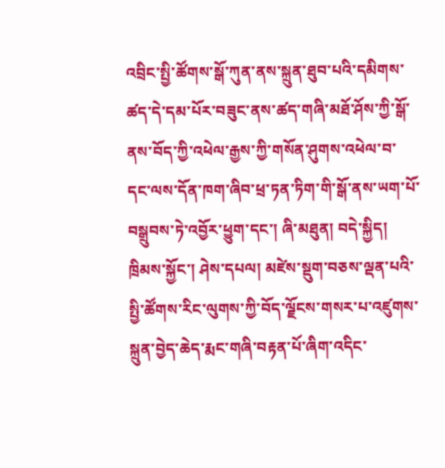འབྲིང་སྤྱི་ཚོགས་སྒོ་ཀུན་ནས་སྐྲུན་ཐུབ་པའི་དམིགས་ཚད་དེ་དམ་པོར་བཟུང་ནས་ཚད་གཞི་མཐོ་ཤོས་ཀྱི་སྒོ་ནས་བོད་ཀྱི་འཕེལ་རྒྱས་ཀྱི་གསོན་ཤུགས་འཕེལ་བ་དང་ལས་དོན་ཁག་ཞིབ་ཕྲ་ཏན་ཏིག་གི་སྒོ་ནས་ཡག་པོ་བསྒྲུབས་ཏེ་འབྱོར་ཕྱུག་དང་། ཞི་མཐུན། བདེ་སྐྱིད། ཁྲིམས་སྐྱོང་། ཤེས་དཔལ། མཛེས་སྡུག་བཅས་ལྡན་པའི་སྤྱི་ཚོགས་རིང་ལུགས་ཀྱི་བོད་ལྗོངས་གསར་པ་འཛུགས་སྐྲུན་བྱེད་ཆེད་རྨང་གཞི་བརྟན་པོ་ཞིག་འདིང་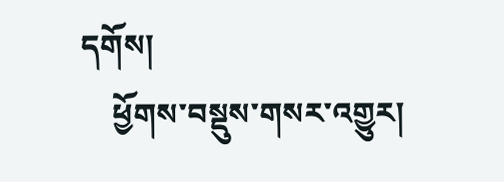དགོས།
    ཕྱོགས་བསྡུས་གསར་འགྱུར།